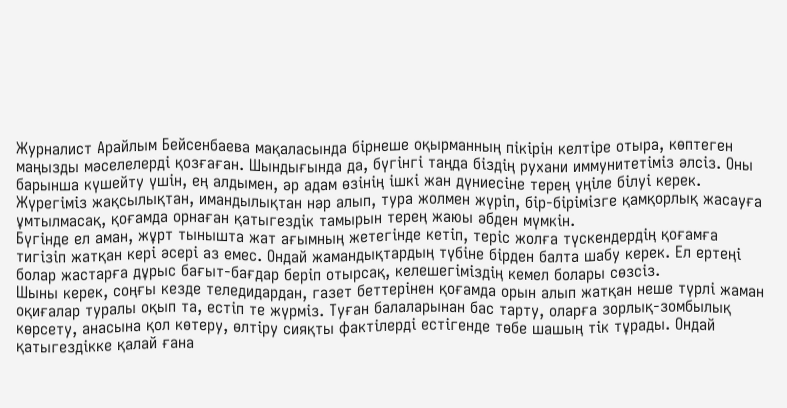Журналист Арайлым Бейсенбаева мақаласында бірнеше оқырманның пікірін келтіре отыра, көптеген маңызды мәселелерді қозғаған. Шындығында да, бүгінгі таңда біздің рухани иммунитетіміз әлсіз. Оны барынша күшейту үшін, ең алдымен, әр адам өзінің ішкі жан дүниесіне терең үңіле білуі керек. Жүрегіміз жақсылықтан, имандылықтан нәр алып, тура жолмен жүріп, бір-бірімізге қамқорлық жасауға ұмтылмасақ, қоғамда орнаған қатыгездік тамырын терең жаюы әбден мүмкін.
Бүгінде ел аман, жұрт тынышта жат ағымның жетегінде кетіп, теріс жолға түскендердің қоғамға тигізіп жатқан кері әсері аз емес. Ондай жамандықтардың түбіне бірден балта шабу керек. Ел ертеңі болар жастарға дұрыс бағыт-бағдар беріп отырсақ, келешегіміздің кемел болары сөзсіз.
Шыны керек, соңғы кезде теледидардан, газет беттерінен қоғамда орын алып жатқан неше түрлі жаман оқиғалар туралы оқып та, естіп те жүрміз. Туған балаларынан бас тарту, оларға зорлық-зомбылық көрсету, анасына қол көтеру, өлтіру сияқты фактілерді естігенде төбе шашың тік тұрады. Ондай қатыгездікке қалай ғана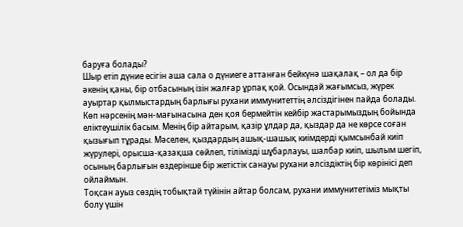баруға болады?
Шыр етіп дүние есігін аша сала о дүниеге аттанған бейкүнә шақалақ – ол да бір әкенің қаны, бір отбасының ізін жалғар ұрпақ қой. Осындай жағымсыз, жүрек ауыртар қылмыстардың барлығы рухани иммунитеттің әлсіздігінен пайда болады.
Көп нәрсенің мән-мағынасына ден қоя бермейтін кейбір жастарымыздың бойында еліктеушілік басым. Менің бір айтарым, қазір ұлдар да, қыздар да не көрсе соған қызығып тұрады. Мәселен, қыздардың ашық-шашық киімдерді қымсынбай киіп жүрулері, орысша-қазақша сөйлеп, тілімізді шұбарлауы, шалбар киіп, шылым шегіп, осының барлығын өздерінше бір жетістік санауы рухани әлсіздіктің бір көрінісі деп ойлаймын.
Тоқсан ауыз сөздің тобықтай түйінін айтар болсам, рухани иммунитетіміз мықты болу үшін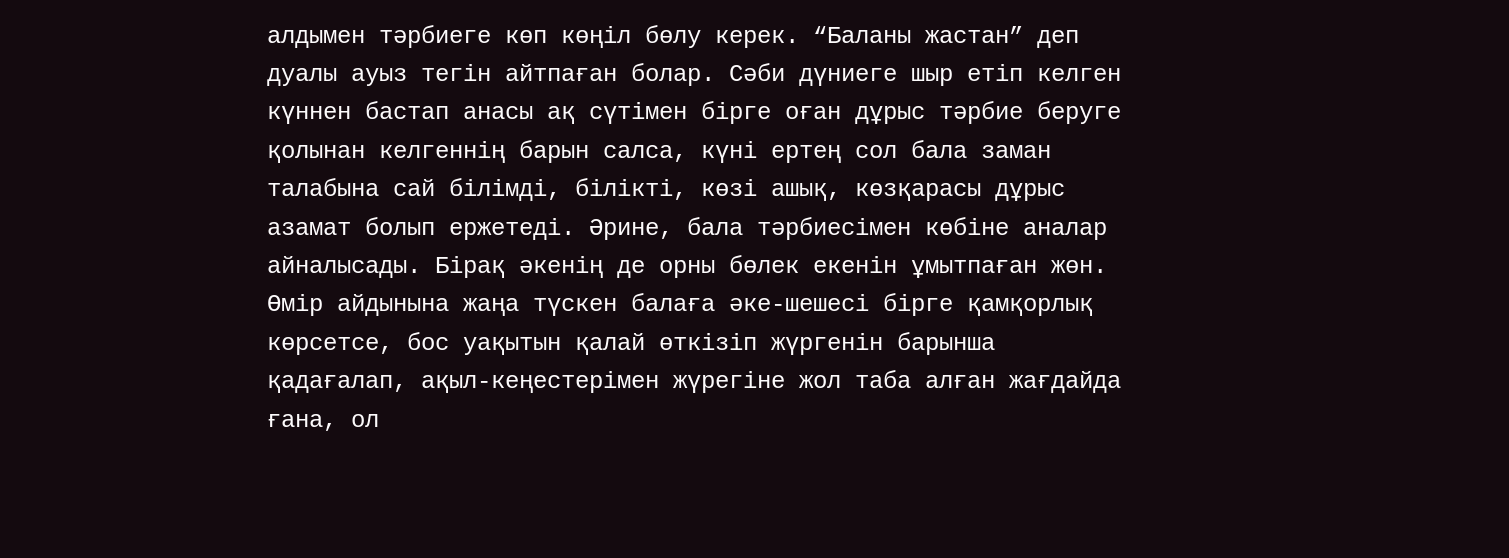алдымен тәрбиеге көп көңіл бөлу керек. “Баланы жастан” деп дуалы ауыз тегін айтпаған болар. Сәби дүниеге шыр етіп келген күннен бастап анасы ақ сүтімен бірге оған дұрыс тәрбие беруге қолынан келгеннің барын салса, күні ертең сол бала заман талабына сай білімді, білікті, көзі ашық, көзқарасы дұрыс азамат болып ержетеді. Әрине, бала тәрбиесімен көбіне аналар айналысады. Бірақ әкенің де орны бөлек екенін ұмытпаған жөн. Өмір айдынына жаңа түскен балаға әке-шешесі бірге қамқорлық көрсетсе, бос уақытын қалай өткізіп жүргенін барынша қадағалап, ақыл-кеңестерімен жүрегіне жол таба алған жағдайда ғана, ол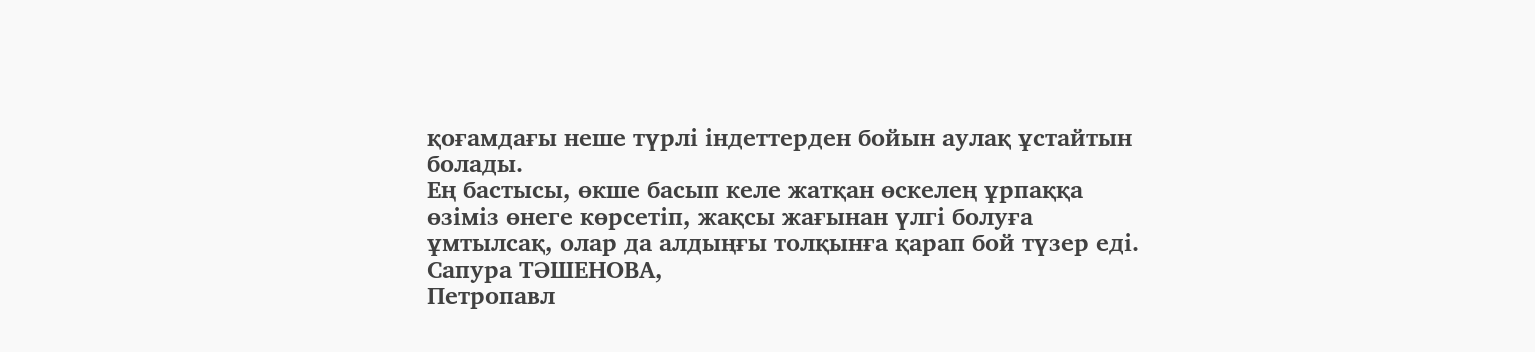қоғамдағы неше түрлі індеттерден бойын аулақ ұстайтын болады.
Ең бастысы, өкше басып келе жатқан өскелең ұрпаққа өзіміз өнеге көрсетіп, жақсы жағынан үлгі болуға ұмтылсақ, олар да алдыңғы толқынға қарап бой түзер еді.
Сапура ТӘШЕНОВА,
Петропавл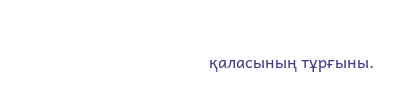қаласының тұрғыны.